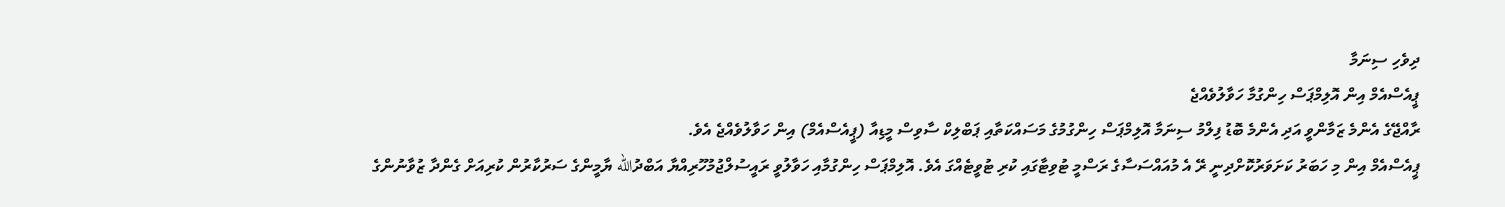ދިވެހި ސިނަމާ
ޕީއެސްއެމް އިން އޮލިމްޕަސް ހިންގުމާ ހަވާލުވެއްޖެ
ރާއްޖޭގެ އެންމެ ޒަމާންވީ އަދި އެންމެ ބޮޑު ފިލްމު ސިނަމާ އޮލިމްޕަސް ހިންގުމުގެ މަސައްކަތާއި ޕަބްލިކް ސާވިސް މީޑިއާ (ޕީއެސްއެމް) އިން ހަވާލުވެއްޖެ އެވެ.
ޕީއެސްއެމް އިން މި ހަބަރު ކަށަވަރުކޮށްދިނީ ރޭ އެ މުއައްސަސާގެ ރަސްމީ ޓުވިޓާގައި ކުރި ޓުވީޓެއްގަ އެވެ. އޮލިމްޕަސް ހިންގުމާއި ހަވާލުވީ ރައީސުލްޖުމުހޫރިއްޔާ އަބްދުالله ޔާމީންގެ ސަރުކާރުން ކުރިއަށް ގެންދާ ޒުވާނުންގެ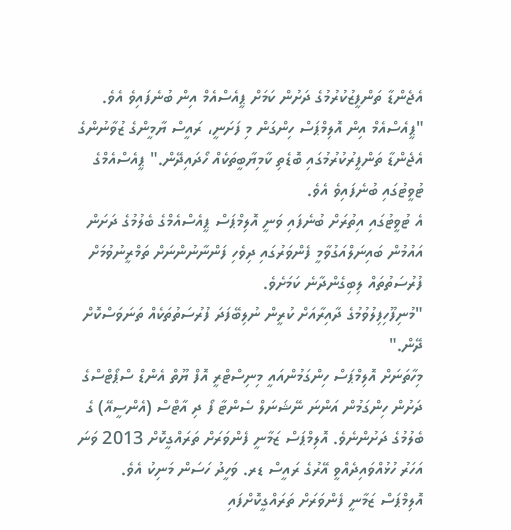އެޖެންޑާ ތަންފީޒުކުރުމުގެ ދަށުން ކަމަށް ޕީއެސްއެމް އިން ބުނެފައިވެ އެވެ.
"ޕީއެސްއެމް އިން އޮލިމްޕަސް ހިންގަން މި ފަށަނީ، ރައީސް ޔާމީންގެ ޒުވާނުންގެ އެޖެންޑާ ތަންފީރުކުރުމުގައި ބޮޑެތި ކާމިޔާބީތަކެއް ހޯދައިދޭން." ޕީއެސްއެމްގެ ޓުވީޓުގައި ބުނެފައިވެ އެވެ.
އެ ޓުވީޓުގައި އިތުރަށް ބުނެފައި ވަނީ އޮލިމްޕަސް ޕީއެސްއެމްގެ ބެލުމުގެ ދަށަން އައުމުން ބައިނަލްއަގުވާމީ ފެންވަރުގައި ދިވެހި ފަންނާނުންނަށް ތަމްރީނުވުމަށް ފުރުސަތުތައް ލިބިގެންދާނެ ކަމަށެވެ.
"މުނިފޫހިފިލުވުމުގެ ދާއިރާއަށް ކުރީން ނުލިބޭފަދަ ފުރުސަތުތަކެއް ތަނަވަސްކޮށް ދޭން."
މިހާތަނަށް އޮލިމްޕަސް ހިންގަމުންއައީ މިނިސްޓްރީ އޮފް ޔޫތް އެންޑް ސްޕޯޓްސްގެ ދަށުން ހިންގަމުން އަންނަ ނޭޝަނަލް ސެންޓާ ފޯ ދި އާޓްސް (އެންސީއޭ) ގެ ބެލުމުގެ ދަށުންނެވެ. އޮލިމްޕަސް ޒަމާނީ ފެންވަރަށް ތަރައްގީކޮށް 2013 ވަނަ އަހަރު ހުޅުއްވައިދެއްވީ އޭރުގެ ރައީސް ޑރ. ވަހީދު ހަސަން މަނިކު އެވެ.
އޮލިމްޕަސް ޒަމާނީ ފެންވަރަށް ތަރައްގީކޮށްފައި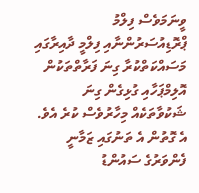ވީނަމަވެސް ފިލްމު ޕްރޮޑިއުސަރުންނާއި ފިލްމީ ދާއިރާގައި މަސައްކަތްކުރާ ގިނަ ފަރާތްތަކުން އޮލިމްޕަހާއި ގުޅިގެން ގިނަ ޝަކުވާތަކެއް މިހާރުވެސް ކުރެ އެވެ. އެ ގޮތުން އެ ތަނުގައި ޒަމާނީ ފެންވަރުގެ ސައުންޑު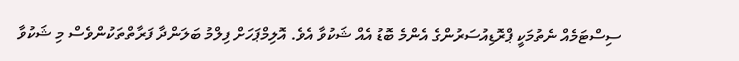ސިސްޓަމެއް ނެތުމަކީ ޕްރޮޑިއުސަރުންގެ އެންމެ ބޮޑު އެއް ޝަކުވާ އެވެ. އޮލިމްޕަހަށް ފިލްމު ބަލަންދާ ފަރާތްތަކުންވެސް މި ޝަކުވާ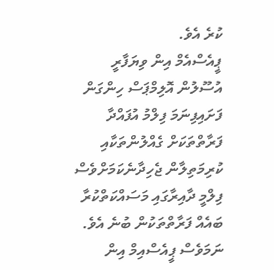ކުރެ އެވެ.
ޕީއެސްއެމް އިން ވިޔަފާރީ އުސޫލުން އޮލިމްޕަސް ހިންގަން ފަށައިފިނަމަ ފިލްމު އުފައްދާ ފަރާތްތަކަށް ގެއްލުންތަކާއި ކުރިމަތިލާން ޖެހިދާނެކަމަށްވެސް ފިލްމީ ދާއިރާގައި މަސައްކަތްކުރާ ބައެއް ފަރާތްތަކުން ބުނެ އެވެ. ނަމަވެސް ޕީއެސްއިމް އިން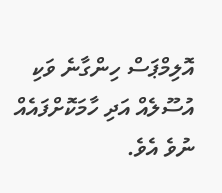އޮލިމްޕަސް ހިންގާނެ ވަކި އުސޫލެއް އަދި ހާމަކޮށްފައެއް ނުވެ އެވެ.